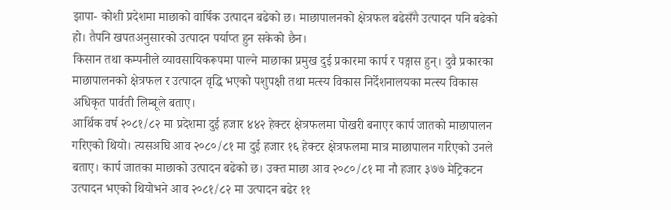झापा- कोशी प्रदेशमा माछाको वार्षिक उत्पादन बढेको छ। माछापालनको क्षेत्रफल बढेसँगै उत्पादन पनि बढेको हो। तैपनि खपतअनुसारको उत्पादन पर्याप्त हुन सकेको छैन।
किसान तथा कम्पनीले व्यावसायिकरूपमा पाल्ने माछाका प्रमुख दुई प्रकारमा कार्प र पङ्गास हुन्। दुवै प्रकारका माछापालनको क्षेत्रफल र उत्पादन वृद्धि भएको पशुपक्षी तथा मत्स्य विकास निर्देशनालयका मत्स्य विकास अधिकृत पार्वती लिम्बूले बताए।
आर्थिक वर्ष २०८१/८२ मा प्रदेशमा दुई हजार ४४२ हेक्टर क्षेत्रफलमा पोखरी बनाएर कार्प जातको माछापालन गरिएको थियो। त्यसअघि आव २०८०/८१ मा दुई हजार १६ हेक्टर क्षेत्रफलमा मात्र माछापालन गरिएको उनले बताए। कार्प जातका माछाको उत्पादन बढेको छ। उक्त माछा आव २०८०/८१ मा नौ हजार ३७७ मेट्रिकटन उत्पादन भएको थियोभने आव २०८१/८२ मा उत्पादन बढेर ११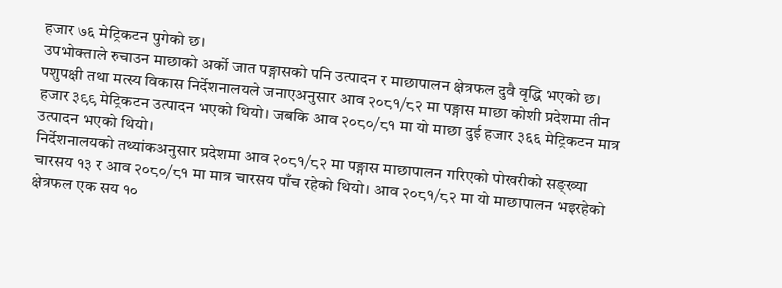हजार ७६ मेट्रिकटन पुगेको छ।
उपभोक्ताले रुचाउन माछाको अर्को जात पङ्गासको पनि उत्पादन र माछापालन क्षेत्रफल दुवै वृद्धि भएको छ। पशुपक्षी तथा मत्स्य विकास निर्देशनालयले जनाएअनुसार आव २०८१/८२ मा पङ्गास माछा कोशी प्रदेशमा तीन हजार ३९९ मेट्रिकटन उत्पादन भएको थियो। जबकि आव २०८०/८१ मा यो माछा दुई हजार ३६६ मेट्रिकटन मात्र उत्पादन भएको थियो।
निर्देशनालयको तथ्यांकअनुसार प्रदेशमा आव २०८१/८२ मा पङ्गास माछापालन गरिएको पोखरीको सङ्ख्या चारसय १३ र आव २०८०/८१ मा मात्र चारसय पाँच रहेको थियो। आव २०८१/८२ मा यो माछापालन भइरहेको क्षेत्रफल एक सय १०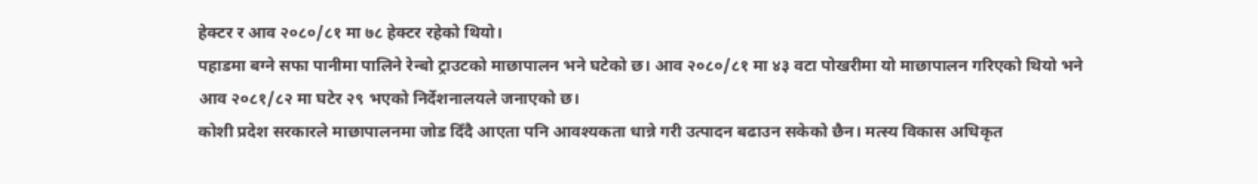हेक्टर र आव २०८०/८१ मा ७८ हेक्टर रहेको थियो।
पहाडमा बग्ने सफा पानीमा पालिने रेन्बो ट्राउटको माछापालन भने घटेको छ। आव २०८०/८१ मा ४३ वटा पोखरीमा यो माछापालन गरिएको थियो भने आव २०८१/८२ मा घटेर २९ भएको निर्देशनालयले जनाएको छ।
कोशी प्रदेश सरकारले माछापालनमा जोड दिँदै आएता पनि आवश्यकता धान्ने गरी उत्पादन बढाउन सकेको छैन। मत्स्य विकास अधिकृत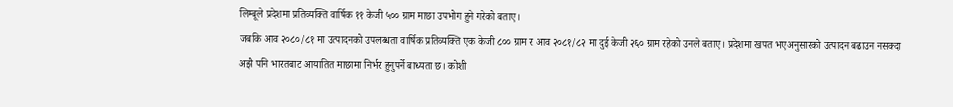लिम्बूले प्रदेशमा प्रतिव्यक्ति वार्षिक ११ केजी ५०० ग्राम माछा उपभोग हुने गरेको बताए।
जबकि आव २०८०/८१ मा उत्पादनको उपलब्धता वार्षिक प्रतिव्यक्ति एक केजी ८०० ग्राम र आव २०८१/८२ मा दुई केजी २६० ग्राम रहेको उनले बताए। प्रदेशमा खपत भएअनुसारको उत्पादन बढाउन नसक्दा अझै पनि भारतबाट आयातित माछामा निर्भर हुनुपर्ने बाध्यता छ। कोशी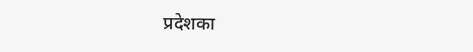प्रदेशका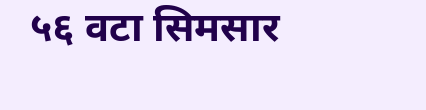५६ वटा सिमसार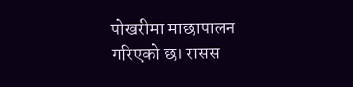पोखरीमा माछापालन गरिएको छ। रासस